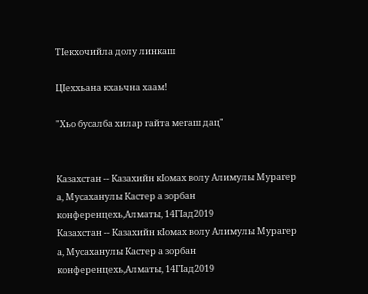ТIекхочийла долу линкаш

ЦIеххьана кхаьчна хаам!

"Хьо бусалба хилар гайта мегаш дац"


Казахстан -- Казахийн кIомах волу Алимулы Мурагер а, Мусаханулы Кастер а зорбан конференцехь,Алматы, 14ГIад2019
Казахстан -- Казахийн кIомах волу Алимулы Мурагер а, Мусаханулы Кастер а зорбан конференцехь,Алматы, 14ГIад2019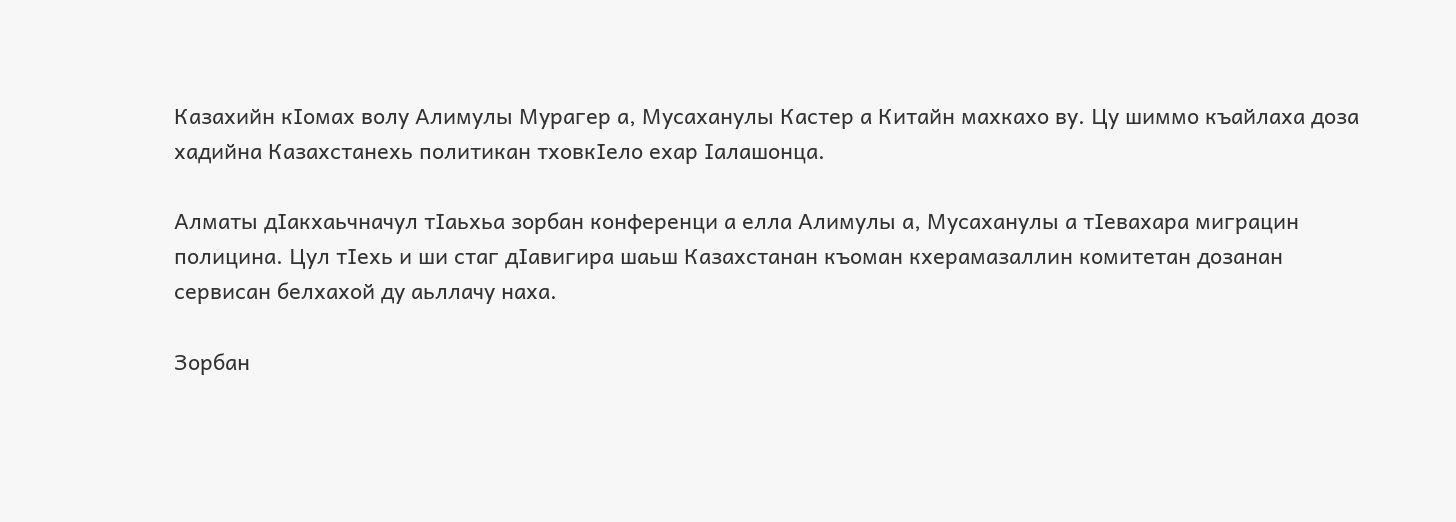Казахийн кIомах волу Алимулы Мурагер а, Мусаханулы Кастер а Китайн махкахо ву. Цу шиммо къайлаха доза хадийна Казахстанехь политикан тховкIело ехар Iалашонца.

Алматы дIакхаьчначул тIаьхьа зорбан конференци а елла Алимулы а, Мусаханулы а тIевахара миграцин полицина. Цул тIехь и ши стаг дIавигира шаьш Казахстанан къоман кхерамазаллин комитетан дозанан сервисан белхахой ду аьллачу наха.

Зорбан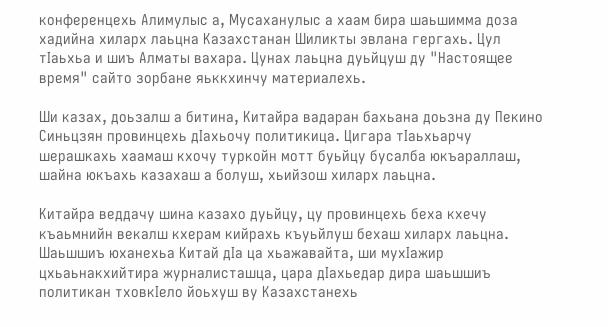конференцехь Алимулыс а, Мусаханулыс а хаам бира шаьшимма доза хадийна хиларх лаьцна Казахстанан Шиликты эвлана гергахь. Цул тIаьхьа и шиъ Алматы вахара. Цунах лаьцна дуьйцуш ду "Настоящее время" сайто зорбане яьккхинчу материалехь.

Ши казах, доьзалш а битина, Китайра вадаран бахьана доьзна ду Пекино Синьцзян провинцехь дIахьочу политикица. Цигара тIаьхьарчу шерашкахь хаамаш кхочу туркойн мотт буьйцу бусалба юкъараллаш, шайна юкъахь казахаш а болуш, хьийзош хиларх лаьцна.

Китайра веддачу шина казахо дуьйцу, цу провинцехь беха кхечу къаьмнийн векалш кхерам кийрахь къуьйлуш бехаш хиларх лаьцна. Шаьшшиъ юханехьа Китай дIа ца хьажавайта, ши мухIажир цхьаьнакхийтира журналисташца, цара дIахьедар дира шаьшшиъ политикан тховкIело йоьхуш ву Казахстанехь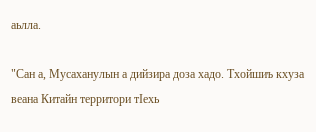аьлла.

"Сан а, Мусаханулын а дийзира доза хадо. Тхойшиъ кхуза веана Китайн территори тIехь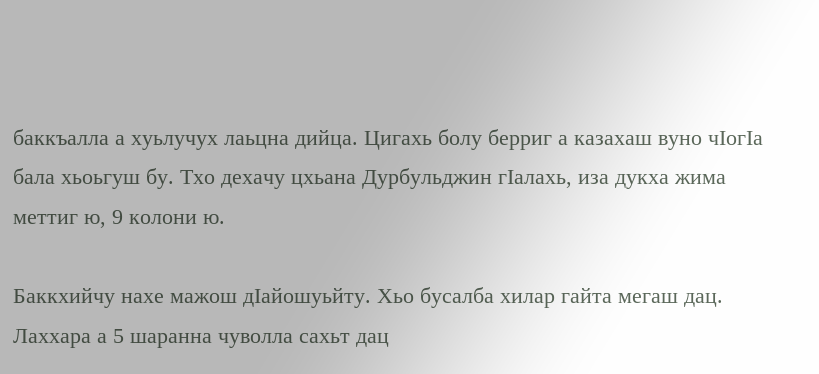баккъалла а хуьлучух лаьцна дийца. Цигахь болу берриг а казахаш вуно чIогIа бала хьоьгуш бу. Тхо дехачу цхьана Дурбульджин гIалахь, иза дукха жима меттиг ю, 9 колони ю.

Баккхийчу нахе мажош дIайошуьйту. Хьо бусалба хилар гайта мегаш дац. Лаххара а 5 шаранна чуволла сахьт дац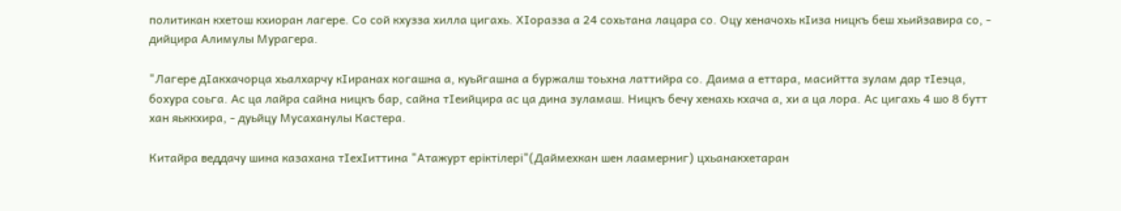политикан кхетош кхиоран лагере. Со сой кхузза хилла цигахь. ХIоразза а 24 сохьтана лацара со. Оцу хеначохь кIиза ницкъ беш хьийзавира со, - дийцира Алимулы Мурагера.

"Лагере дIакхачорца хьалхарчу кIиранах когашна а, куьйгашна а буржалш тоьхна латтийра со. Даима а еттара, масийтта зулам дар тIеэца, бохура соьга. Ас ца лайра сайна ницкъ бар, сайна тIеийцира ас ца дина зуламаш. Ницкъ бечу хенахь кхача а, хи а ца лора. Ас цигахь 4 шо 8 бутт хан яьккхира, - дуьйцу Мусаханулы Кастера.

Китайра веддачу шина казахана тIехIиттина "Атажурт ерiктiлерi"(Даймехкан шен лаамерниг) цхьанакхетаран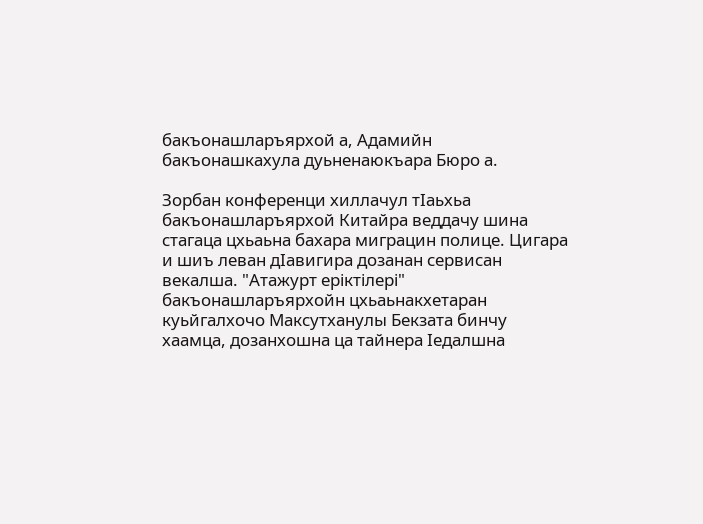бакъонашларъярхой а, Адамийн бакъонашкахула дуьненаюкъара Бюро а.

Зорбан конференци хиллачул тIаьхьа бакъонашларъярхой Китайра веддачу шина стагаца цхьаьна бахара миграцин полице. Цигара и шиъ леван дIавигира дозанан сервисан векалша. "Атажурт ерiктiлерi" бакъонашларъярхойн цхьаьнакхетаран куьйгалхочо Максутханулы Бекзата бинчу хаамца, дозанхошна ца тайнера Iедалшна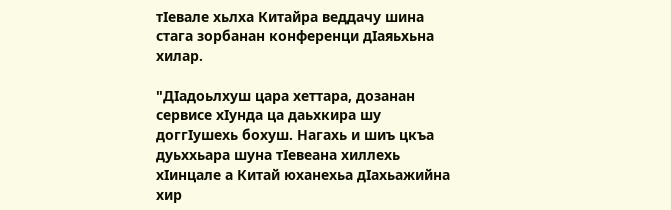тIевале хьлха Китайра веддачу шина стага зорбанан конференци дIаяьхьна хилар.

"ДIадоьлхуш цара хеттара, дозанан сервисе хIунда ца даьхкира шу доггIушехь бохуш. Нагахь и шиъ цкъа дуьххьара шуна тIевеана хиллехь хIинцале а Китай юханехьа дIахьажийна хир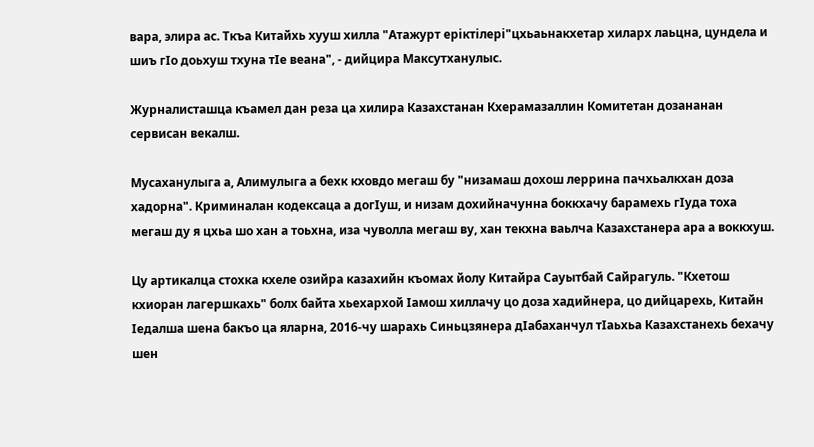вара, элира ас. Ткъа Китайхь хууш хилла "Атажурт ерiктiлерi"цхьаьнакхетар хиларх лаьцна, цундела и шиъ гIо доьхуш тхуна тIе веана", - дийцира Максутханулыс.

Журналисташца къамел дан реза ца хилира Казахстанан Кхерамазаллин Комитетан дозананан сервисан векалш.

Мусаханулыга а, Алимулыга а бехк кховдо мегаш бу "низамаш дохош леррина пачхьалкхан доза хадорна". Криминалан кодексаца а догIуш, и низам дохийначунна боккхачу барамехь гIуда тоха мегаш ду я цхьа шо хан а тоьхна, иза чуволла мегаш ву, хан текхна ваьлча Казахстанера ара а воккхуш.

Цу артикалца стохка кхеле озийра казахийн къомах йолу Китайра Сауытбай Сайрагуль. "Кхетош кхиоран лагершкахь" болх байта хьехархой Iамош хиллачу цо доза хадийнера, цо дийцарехь, Китайн Iедалша шена бакъо ца яларна, 2016-чу шарахь Синьцзянера дIабаханчул тIаьхьа Казахстанехь бехачу шен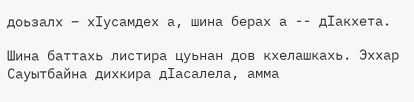доьзалх – хIусамдех а, шина берах а -- дIакхета.

Шина баттахь листира цуьнан дов кхелашкахь. Эххар Сауытбайна дихкира дIасалела, амма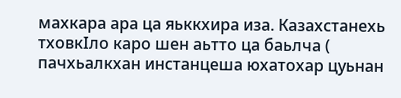махкара ара ца яьккхира иза. Казахстанехь тховкIло каро шен аьтто ца баьлча ( пачхьалкхан инстанцеша юхатохар цуьнан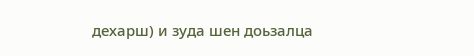дехарш) и зуда шен доьзалца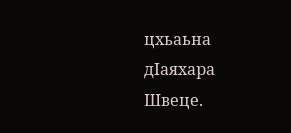цхьаьна дIаяхара Швеце.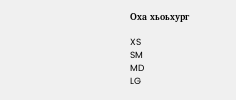Оха хьоьхург

XS
SM
MD
LG